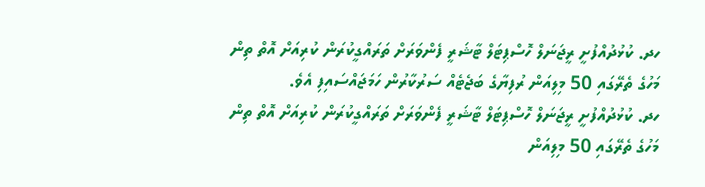ހދ. ކުޅުދުއްފުށީ ރީޖަނަލް ހޮސްޕިޓަލް ޓާޝަރީ ފެންވަރަށް ތަރައްގީކުރަން ކުރިއަށް އޮތް ތިން މަހުގެ ތެރޭގައި 50 މިލިއަން ރުފިޔާގެ ބަޖެޓެއް ސަރުކާރުން ހަމަޖައްސައިފި އެވެ.
ހދ. ކުޅުދުއްފުށީ ރީޖަނަލް ހޮސްޕިޓަލް ޓާޝަރީ ފެންވަރަށް ތަރައްގީކުރަން ކުރިއަށް އޮތް ތިން މަހުގެ ތެރޭގައި 50 މިލިއަން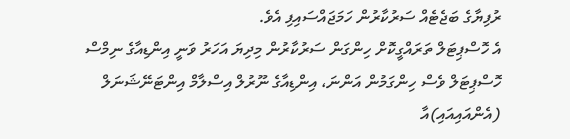ރުފިޔާގެ ބަޖެޓެއް ސަރުކާރުން ހަމަޖައްސައިފި އެވެ.
އެ ހޮސްޕިޓަލް ތަރައްގީކޮށް ހިންގަން ސަރުކާރުން މިދިޔަ އަހަރު ވަނީ އިންޑިއާގެ ނިމްސް ހޮސްޕިޓަލް ވެސް ހިންގަމުން އަންނަ، އިންޑިއާގެ ނޫރުލް އިސްލާމް އިންޓަނޭޝަނަލް (އެންއައިއައި)އާ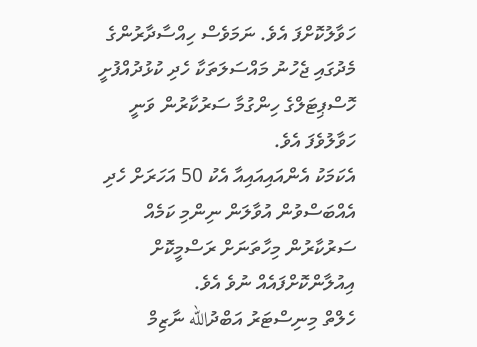ހަވާލުކޮށްފަ އެވެ. ނަމަވެސް ހިއްސާދާރުންގެ މެދުގައި ޖެހުނު މައްސަލަތަކާ ހެދި ކުޅުދުއްފުށީ ހޮސްޕިޓަލްގެ ހިންގުމާ ސަރުކާރުން ވަނީ ހަވާލުވެފަ އެވެ.
އެކަމަކު އެންއައިއައިއާ އެކު 50 އަހަރަށް ހެދި އެއްބަސްވުން އުވާލަން ނިންމި ކަމެއް ސަރުކާރުން މިހާތަނަށް ރަސްމީކޮށް އިއުލާންކޮށްފައެއް ނުވެ އެވެ.
ހެލްތް މިނިސްޓަރު އަބްދުالله ނާޒިމް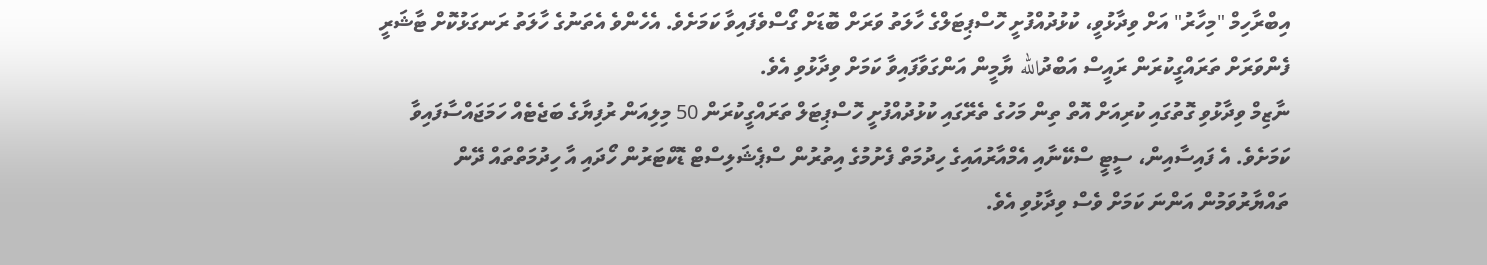އިބްރާހިމް "މިހާރު" އަށް ވިދާޅުވީ، ކުޅުދުއްފުށީ ހޮސްޕިޓަލްގެ ހާލަތު ވަރަށް ބޮޑަށް ގޯސްވެފައިވާ ކަމަށެވެ. އެހެންވެ އެތަނުގެ ހާލަތު ރަނގަޅުކޮށް ޓާޝަރީ ފެންވަރަށް ތަރައްގީކުރަން ރައީސް އަބްދުالله ޔާމީން އަންގަވާފައިވާ ކަމަށް ވިދާޅުވި އެވެ.
ނާޒިމް ވިދާޅުވި ގޮތުގައި ކުރިއަށް އޮތް ތިން މަހުގެ ތެރޭގައި ކުޅުދުއްފުށީ ހޮސްޕިޓަލް ތަރައްގީކުރަން 50 މިލިއަން ރުފިޔާގެ ބަޖެޓެއް ހަމަޖައްސާފައިވާ ކަމަށެވެ. އެ ފައިސާއިން، ސީޓީ ސްކޭނާއި އެމްއާރުއައިގެ ހިދުމަތް ފެށުމުގެ އިތުރުން ސްޕެޝަލިސްޓް ޑޮކްޓަރުން ހޯދައި އާ ހިދުމަތްތައް ދޭން ތައްޔާރުވަމުން އަންނަ ކަމަށް ވެސް ވިދާޅުވި އެވެ.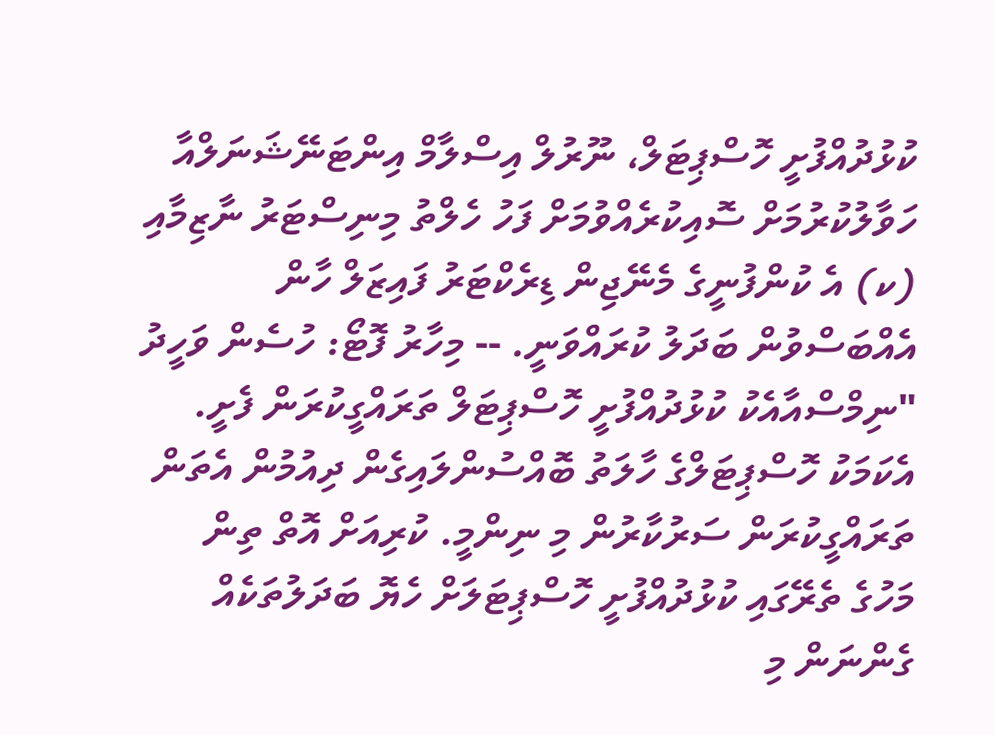ކުޅުދުއްފުށީ ހޮސްޕިޓަލް، ނޫރުލް އިސްލާމް އިންޓަނޭޝަނަލްއާ ހަވާލުކުރުމަށް ސޮއިކުރެއްވުމަށް ފަހު ހެލްތު މިނިސްޓަރު ނާޒިމާއި (ކ) އެ ކުންފުނީގެ މެނޭޖިން ޑިރެކްޓަރު ފައިޒަލް ހާން އެއްބަސްވުން ބަދަލު ކުރައްވަނީ. -- މިހާރު ފޮޓޯ: ހުސެން ވަހީދު
"ނިމްސްއާއެކު ކުޅުދުއްފުށީ ހޮސްޕިޓަލް ތަރައްގީކުރަން ފެށީ. އެކަމަކު ހޮސްޕިޓަލްގެ ހާލަތު ބޮއްސުންލައިގެން ދިއުމުން އެތަން ތަރައްގީކުރަން ސަރުކާރުން މި ނިންމީ. ކުރިއަށް އޮތް ތިން މަހުގެ ތެރޭގައި ކުޅުދުއްފުށީ ހޮސްޕިޓަލަށް ހެޔޮ ބަދަލުތަކެއް ގެންނަން މި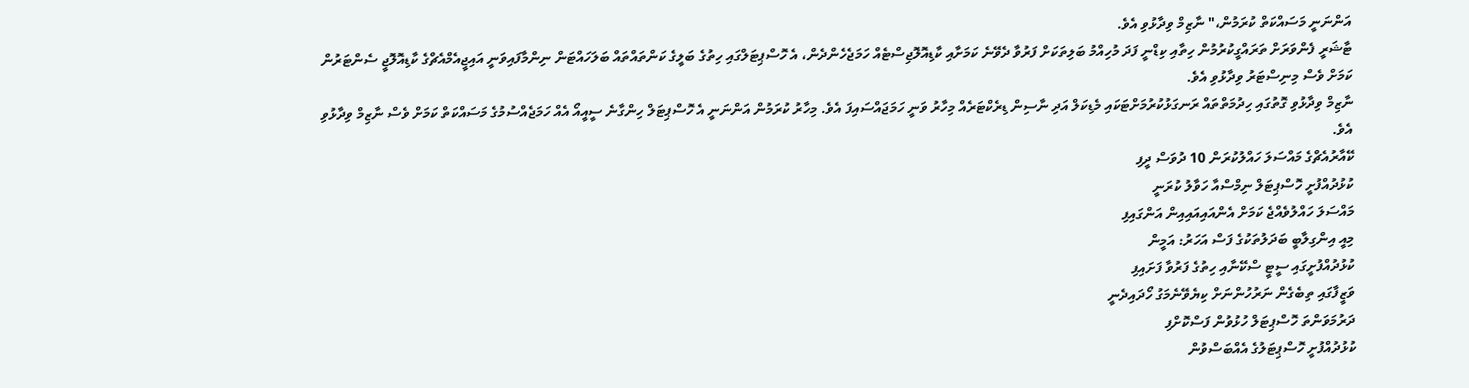އަންނަނީ މަސައްކަތް ކުރަމުން،" ނާޒިމް ވިދާޅުވި އެވެ.
ޓާޝަރީ ފެންވަރަށް ތަރައްގީކުރުމުން ހިތާއި ކިޑްނީ ފަދަ މުހިއްމު ބަލިތަކަށް ފަރުވާ ދެވޭނެ ކަމަށާއި ކާޑިއޮލޮޖިސްޓެއް ހަމަޖެހެންދެން، އެ ހޮސްޕިޓަލްގައި ހިތުގެ ބަލީގެ ކަންތައްތައް ބަލަހައްޓަން ނިންމާފައިވަނީ އައިޖީއެމްއެޗްގެ ކާޑިއޮލޮޖީ ސެންޓަރުން ކަމަށް ވެސް މިނިސްޓަރު ވިދާޅުވި އެވެ.
ނާޒިމް ވިދާޅުވި ގޮތުގައި ހިދުމަތްތައް ރަނގަޅުކުރުމަށްޓަކައި މެޑިކަލް އަދި ނާސިން ޑިރެކްޓަރެއް މިހާރު ވަނީ ހަމަޖައްސައިފަ އެވެ. މިހާރު ކުރަމުން އަންނަނީ އެ ހޮސްޕިޓަލް ހިންގާނެ ސީއީއޯ އެއް ހަމަޖެއްސުމުގެ މަސައްކަތް ކަމަށް ވެސް ނާޒިމް ވިދާޅުވި އެވެ.
ކޭއާރުއެޗްގެ މައްސަލަ ހައްލުކުރަން 10 ދުވަސް ދީފި
ކުޅުދުއްފުށީ ހޮސްޕިޓަލް ނިމްސްއާ ހަވާލު ކުރަނީ
މައްސަލަ ހައްލުވެއްޖެ ކަމަށް އެންއައިއައިއިން އަންގައިފި
މިއީ އިންގިލާބީ ބަދަލުތަކުގެ ފަސް އަހަރު: އަމީން
ކުޅުދުއްފުށީގައި ސީޓީ ސްކޭނާއި ހިތުގެ ފަރުވާ ފަށައިފި
ވަޒީފާގައި ތިބެގެން ނަރުހުންނަށް ކިޔެވޭނެމަގު ހޯދައިދެނީ
ދަރުމަވަންތަ ހޮސްޕިޓަލް ހުޅުވުން ފަސްކޮށްފި
ކުޅުދުއްފުށީ ހޮސްޕިޓަލުގެ އެއްބަސްވުން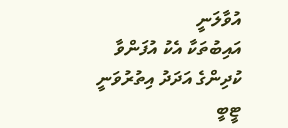އުވާލަނީ
އައިބުތަކާ އެކު އުފަންވާ ކުދިންގެ އަދަދު އިތުރުވަނީ
ޓީބީ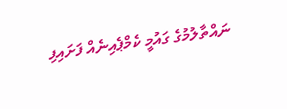ނައްތާލުމުގެ ގައުމީ ކެމްޕެއިނެއް ފަށައިފި